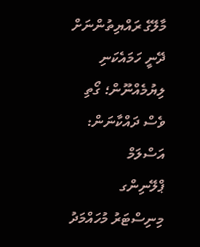މާލޭގެ ރައްޔިތުންނަށް ދޭނީ ހަމައެކަނި ލިޔުމެއްނޫން؛ ގޯތި ވެސް ދައްކާނަން: އަސްލަމް
ޕްލޭނިންގ މިނިސްޓަރު މުހައްމަދު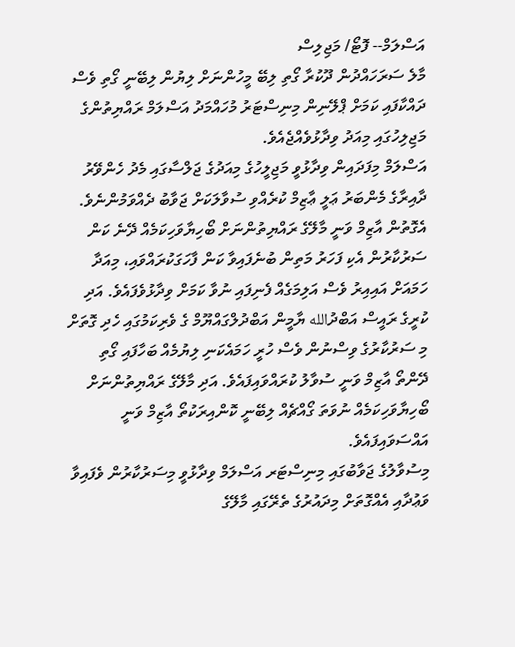އަސްލަމް-- ފޮޓޯ/ މަޖިލިސް
މާލެ ސަރަހައްދުން ދޫކުރާ ގޯތި ލިބޭ މީހުންނަށް ލިޔުން ލިބޭނީ ގޯތި ވެސް ދައްކާފައި ކަމަށް ޕްލޭނިން މިނިސްޓަރު މުހައްމަދު އަސްލަމް ރައްޔިތުންގެ މަޖިލިހުގައި މިއަދު ވިދާޅުވެއްޖެއެވެ.
އަސްލަމް މިފަދައިން ވިދާޅުވީ މަޖިލީހުގެ މިއަދުގެ ޖަލްސާގައި މެދު ހެންވޭރު ދާއިރާގެ މެންބަރު ޢަލީ ޢާޒިމް ކުރެއްވި ސުވާލަކަށް ޖަވާބު ދެއްވަމުންނެވެ.
އެގޮތުން އާޒިމް ވަނީ މާލޭގެ ރައްޔިތުންނަށް ބޯހިޔާވަހިކަމެއް ދޭނެ ކަން ސަރުކާރުން އެކި ފަހަރު މަތިން ބުނެފައިވާ ކަން ފާހަގަކުރައްވައި، މިއަދާ ހަމައަށް އައިއިރު ވެސް އަލިމަގެއް ފެނިފައި ނުވާ ކަމަށް ވިދާޅުވެފައެވެ. އަދި ކުރީގެ ރައީސް އަބްދުالله ޔާމީން އަބްދުލްގައްޔޫމް ގެ ވެރިކަމުގައި ހެދި ގޮތަށް މި ސަރުކާރުގެ ވިސްނުން ވެސް ހުރީ ހަމައެކަނި ލިޔުމެއް ބަހާފައި ގޯތި ދޭންތޯ އާޒިމް ވަނީ ސުވާލު ކުރައްވައިފައެވެ. އަދި މާލޭގެ ރައްޔިތުންނަށް ބޯހިޔާވަހިކަމެއް ނުވަތަ ގޯއްޗެއް ލިބޭނީ ކޮންއިރަކުތޯ އާޒިމް ވަނީ އައްސަވައިފައެވެ.
މިސުވާލުގެ ޖަވާބުގައި މިނިސްޓަރ އަސްލަމް ވިދާޅުވީ މިސަރުކާރުން ވެފައިވާ ވަޢުދާއި އެއްގޮތަށް މިދައުރުގެ ތެރޭގައި މާލޭގެ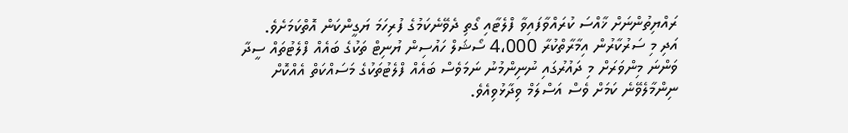ރައްޔިތުންނަށް ޚާއްސަ ކުރައްވާފައިވާ ފްލެޓާއި ގޯތި ދެވޭނެކަމުގެ ފުރިހަމަ ޔަގީންކަން އޮތްކަމަށެވެ.
އަދި މި ސަރުކާރުން އިމާރާތްކުރާ 4،000 ސޯޝަލް ހައުސިން ޔުނިޓް ތަކުގެ ބައެއް ފްލެޓުތައް ސީދާ ވަންނަ މިންވަރަށް މި ދައުރުގައި ނުނިންމުނު ނަމަވެސް ބައެއް ފްލެޓުތަކުގެ މަސައްކަތް އެއްކޮށް ނިންމާލެވޭނެ ކަމަށް ވެސް އަސްލަމް ވިދާޅުވިއެވެ.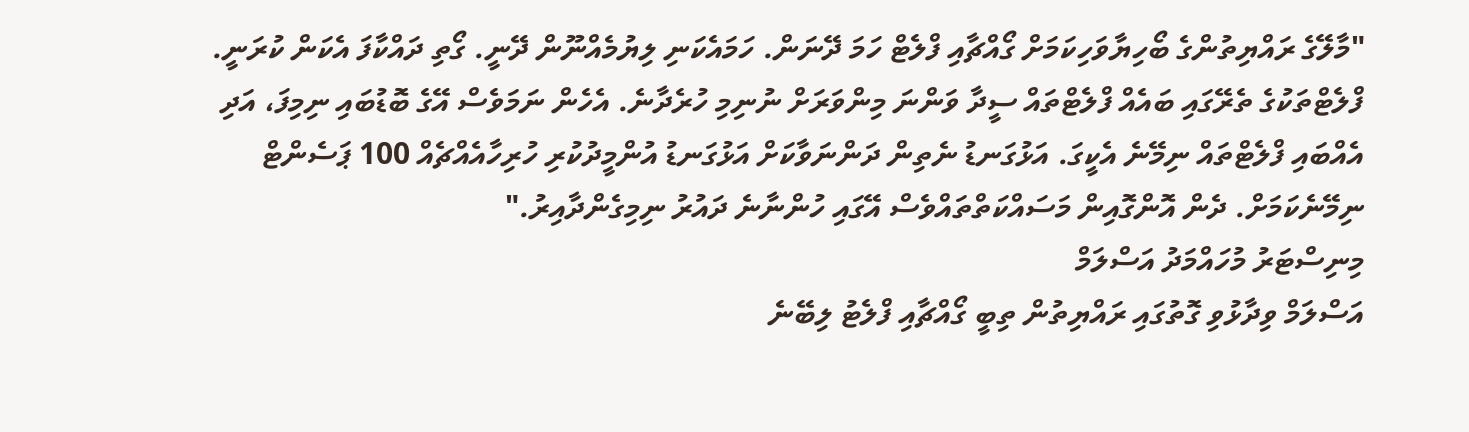"މާލޭގެ ރައްޔިތުންގެ ބޯހިޔާވަހިކަމަށް ގޯއްޗާއި ފްލެޓް ހަމަ ދޭނަން. ހަމައެކަނި ލިޔުމެއްނޫން ދޭނީ. ގޯތި ދައްކާފަ އެކަން ކުރަނީ. ފްލެޓްތަކުގެ ތެރޭގައި ބައެއް ފްލެޓްތައް ސީދާ ވަންނަ މިންވަރަށް ނުނިމި ހުރެދާނެ. އެހެން ނަމަވެސް އޭގެ ބޮޑުބައި ނިމިފަ، އަދި އެއްބައި ފްލެޓްތައް ނިމޭނެ އެކީގަ. އަޅުގަނޑު ނެތިން ދަންނަވާކަށް އަޅުގަނޑު އުންމީދުކުރި ހުރިހާއެއްޗެއް 100 ޕަސެންޓް ނިމޭނެކަމަށް. ދެން އޮންގޮއިން މަސައްކަތްތައްވެސް އޭގައި ހުންނާނެ ދައުރު ނިމިގެންދާއިރު."
މިނިސްޓަރު މުހައްމަދު އަސްލަމް
އަސްލަމް ވިދާޅުވި ގޮތުގައި ރައްޔިތުން ތިބީ ގޯއްޗާއި ފްލެޓު ލިބޭނެ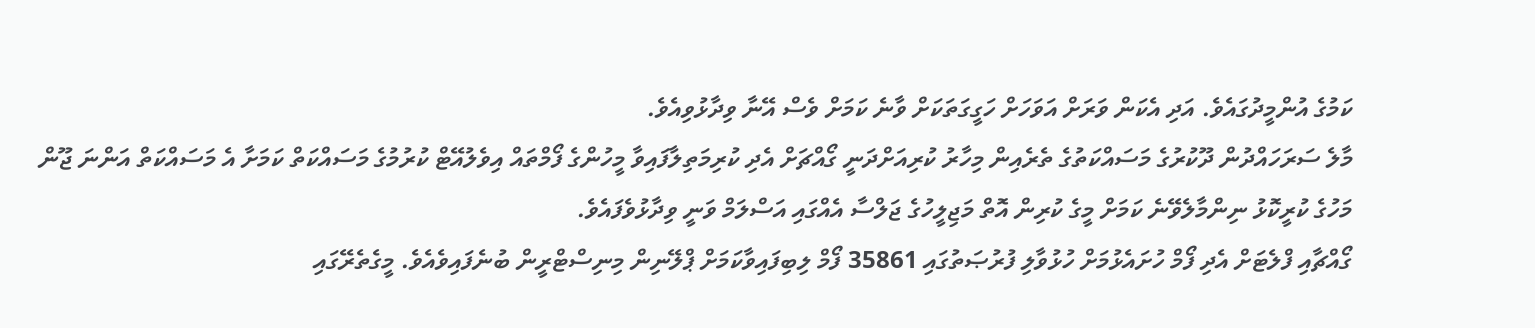ކަމުގެ އުންމީދުގައެވެ. އަދި އެކަން ވަރަށް އަވަހަށް ހަގީގަތަކަށް ވާނެ ކަމަށް ވެސް އޭނާ ވިދާޅުވިއެވެ.
މާލެ ސަރަހައްދުން ދޫކުރުގެ މަސައްކަތުގެ ތެރެއިން މިހާރު ކުރިއަށްދަނީ ގޯއްޗަށް އެދި ކުރިމަތިލާފައިވާ މީހުންގެ ފޯމްތައް އިވެލުއޭޓް ކުރުމުގެ މަސައްކަތް ކަމަށާ އެ މަސައްކަތް އަންނަ ޖޫން މަހުގެ ކުރީކޮޅު ނިންމާލެވޭނެ ކަމަށް މީގެ ކުރިން އޮތް މަޖިލީހުގެ ޖަލްސާ އެއްގައި އަސްލަމް ވަނީ ވިދާޅުވެފައެވެ.
ގޯއްޗާއި ފްލެޓަށް އެދި ފޯމް ހުށައެޅުމަށް ހުޅުވާލި ފުރުޞަތުގައި 35861 ފޯމް ލިބިފައިވާކަމަށް ޕްލޭނިން މިނިސްޓްރީން ބުނެފައިވެއެވެ. މީގެތެރޭގައި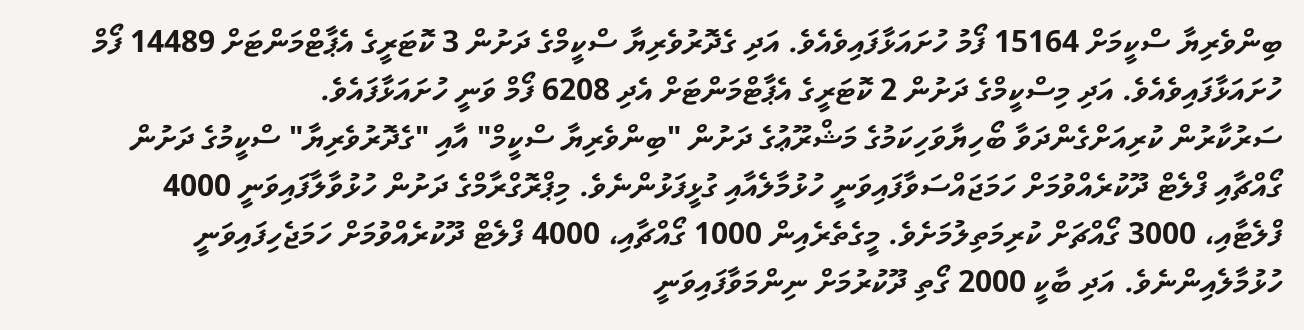ބިންވެރިޔާ ސްކީމަށް 15164 ފޯމު ހުށައަޅާފައިވެއެވެ. އަދި ގެދޮރުވެރިޔާ ސްކީމްގެ ދަށުން 3 ކޮޓަރީގެ އެޕާޓްމަންޓަށް 14489 ފޯމް ހުށައަޅާފައިވެއެވެ. އަދި މިސްކީމްގެ ދަށުން 2 ކޮޓަރީގެ އެޕާޓްމަންޓަށް އެދި 6208 ފޯމް ވަނީ ހުށައަޅާފައެވެ.
ސަރުކާރުން ކުރިއަށްގެންދަވާ ބޯހިޔާވަހިކަމުގެ މަޝްރޫޢުގެ ދަށުން "ބިންވެރިޔާ ސްކީމް" އާއި "ގެދޮރުވެރިޔާ" ސްކީމުގެ ދަށުން ގޯއްޗާއި ފްލެޓް ދޫކުރެއްވުމަށް ހަމަޖައްސަވާފައިވަނީ ހުޅުމާލެއާއި ގުޅީފަޅުންނެވެ. މިޕްރޮގްރާމްގެ ދަށުން ހުޅުވާލާފައިވަނީ 4000 ފްލެޓާއި، 3000 ގޯއްޗަށް ކުރިމަތިލުމަށެވެ. މީގެތެރެއިން 1000 ގޯއްޗާއި، 4000 ފްލެޓް ދޫކުރެއްވުމަށް ހަމަޖެހިފައިވަނީ ހުޅުމާލެއިންނެވެ. އަދި ބާކީ 2000 ގޯތި ދޫކުރުމަށް ނިންމަވާފައިވަނީ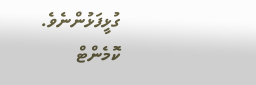ގުޅީފަޅުންނެވެ.
ކޮމެންޓް